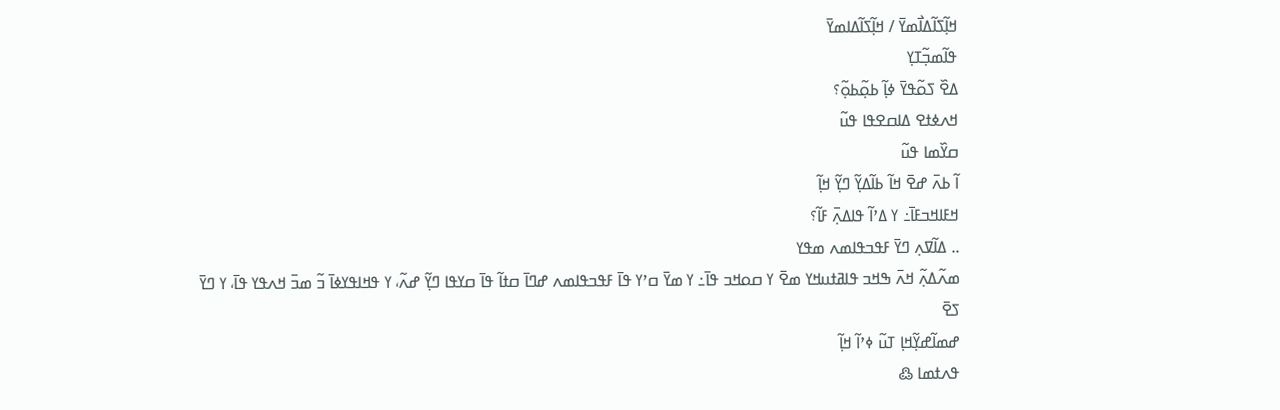ߞߊ߲߬ߖߊ߬ߡߊ߯ߘߌ߫ / ߞߊ߲߬ߖߊ߬ߡߊߘߌ߫
ߟߊ߬ߘߏ߲߬ߠߌ߲
ߡߐ߰ ߖߋ߬ߟߌ߫ ߦߊ߲߬ ߕߋ߲߬ߕߋ߲߬؟
ߞߍߦߙߐ ߡߊߛߐߟߊ ߟߎ߬
ߛߌ߰ߘߊ ߟߎ߬
ߊ߬ ߕߍ߫ ߝߐ߫ ߞߊ߬ ߕߊ߬ߡߌ߲߬ ߣߌ߲߬ ߞߊ߲߬
ߞߓߊߞߏߓߊ߫߸ ߌ ߡߴߊ߬ ߟߊߡߍ߲߫ ߓߊ߬؟
.. ߡߊ߬ߜߍ߲ ߣߌ߫ ߓߟߏߟߊߘߍ ߘߟߌ
ߘߍ߬ߡߍ߲߬ ߞߍ߫ ߒߞߏ ߟߊߥߙߎߞߌ ߘߐ߫ ߌ ߛߋߞߏ ߟߊ߫߸ ߌ ߘߌ߫ ߛߴߌ ߟߊ߫ ߓߟߏߟߊߘߍ ߝߣߊ߫ ߛߙߊ߬ ߟߊ߫ ߛߌߟߊ ߣߌ߲߬ ߝߍ߬، ߌ ߟߞߊߟߌߦߊ߫ ߏ߬ ߘߏ߫ ߞߍߟߌ ߟߊ߫، ߌ ߣߌ߫ ߖߐ߫
ߝߘߊ߬ߝߌ߲߬ߞߊ߲ ߠߎ߬ ߦߴߊ߬ ߞߊ߲߬
ߟߍߙߘߊ ߷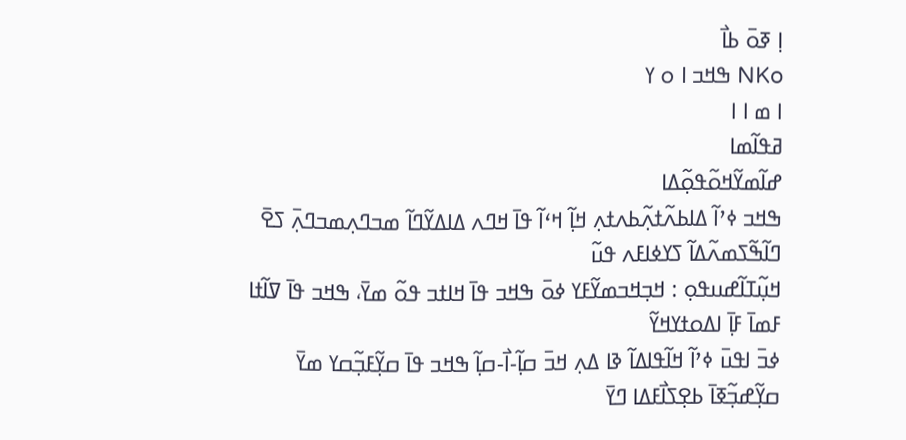ߊ߲ ߧߋ߫ ߕߊ߯
NKo ߒߞߏ ߊ ߋ ߌ
ߊ ߘ ߊ ߊ
ߥߟߊ߬ߘߊ
ߝߊ߬ߘߌ߬ߞߋ߬ߟߋ߲߬ߡߊ
ߒߞߏ ߦߴߊ߬ ߡߊߕߍ߬ߙߍ߲߬ߕߍߙߍ߲ ߞߊ߲߬ ߞߵߊ߬ ߟߊ߫ ߞߣߍ ߡߊߡߌ߬ߣߊ߬ ߘߏߣߍ߲ߘߏߣߍ߲߫ ߖߐ߫
ߣߊ߬ߒ߬ߖߘߍ߬ߡߊ߬ ߖߌߦߊߓߍ ߟߎ߬
ߞߎ߲߬ߠߊ߬ߝߎߟߋ߲ : ߞߏ߲ߞߏߘߌ߬ߓߌ ߦߋ߫ ߒߞߏ ߟߊ߫ ߞߊߙߏ ߟߋ߬ ߘߌ߫، ߒߞߏ ߟߊ߫ ߜߊ߬ߙߊ ߓߘߊ߫ ߓߊ߲߫ ߊߡߋߙߌߞߌ߬
ߦߏ߫ ߊߟߎ߫ ߦߴߊ߬ ߞߊ߬ߟߊߡߊ߬ ߢߊ ߡߍ߲ ߞߏ߫ ߛߊ߲߬-ߊ߯-ߛߊ߲߬ ߒߞߏ ߟߊ߫ ߛߌ߲߬ߓߏ߲߬ߛߌ ߘߌ߫ ߛߌ߲߬ߝߏ߲߬ߧߊ߫ ߕߐ߲ߖߊ߯ߓߡߊ ߣߌ߫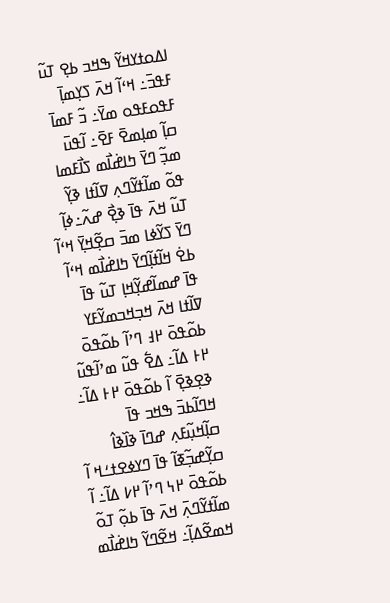ߊߡߋߙߌߞߌ߬ ߒߞߏ ߕߐ߲ ߠߎ߬ ߓߟߏ߫߸ ߞߵߊ߬ ߞߍ߫ ߖߌ߲ߘߊ߲߫ ߓߟߋߓߟߋ ߘߌ߫߸ ߏ߬ ߓߘߊ߫ ߛߊ߲߬ ߘߊ߲ߘߐ߫ ߓߐ߫߸ ߊ߬ߟߎ߫ ߘߏ߲߬ ߣߌ߫ ߤߊߝ߭ߊ߯ߘ ߖߊ߯ߓߘߊ ߟߋ߬ ߘߊ߬ߙߌ߬ߣߍ߲ ߜߊ߬ߙߊ ߢߌ߲߬ ߠߎ߬ ߞߍ߫ ߟߊ߫ ߢߐ߲߯ ߝߍ߬߸ߦߊ߲߬ ߣߌ߫ ߖߌ߬ߦߊ ߘߏ߫ ߛߐ߲߬ߞߌ߲߫ ߞߵߊ߬ ߕߐ߭ ߞߊ߬ߙߊ߲߬ߣߌ߫ ߤߊߝ߭ߊ߯ߘ ߞߵߊ߬ ߟߊ߫ ߝߘߊ߬ߝߌ߲߬ߞߊ߲ ߠߎ߬ ߟߊ߫ ߜߊ߬ߙߊ ߞߍ߫ ߞߏ߲ߞߏߘߌ߬ߓߌ ߕߋ߬ߟߋ߫ ߂߃ ߣߴߊ߬ ߕߋ߬ߟߋ߫ ߂߅ ߡߊ߬߸ ߡߐ߱ ߟߎ߬ ߘߴߊ߬ߟߎ߬ ߢߐ߲ߢߐ߲߫ ߊ߬ ߕߋ߬ߟߋ߫ ߂߅ ߡߊ߬߸ ߞߣߊ߬ߕߏ߫ ߒߞߏ ߟߊ߫ ߛߊ߲߬ߞߎ߲߬ߓߍ߲ ߝߣߊ߫ ߢߊ߰ߢߊ߮ ߛߌ߲߬ߝߏ߲߬ߧߊ߬ ߟߊ߫ ߣߌߦߐߙߑߞ ߊ߬ ߕߋ߬ߟߋ߫ ߂߆ ߣߴߊ߬ ߂߇ ߡߊ߬߸ ߊ߬ ߘߊ߬ߙߌ߬ߣߍ߲߫ ߞߍ߫ ߟߊ߫ ߕߋ߲߬ ߠߋ߬ ߞߘߐ߬ߡߊ߲߬߸ ߞߐ߬ߣߌ߬ ߤߊߝ߭ߊ߯ߘ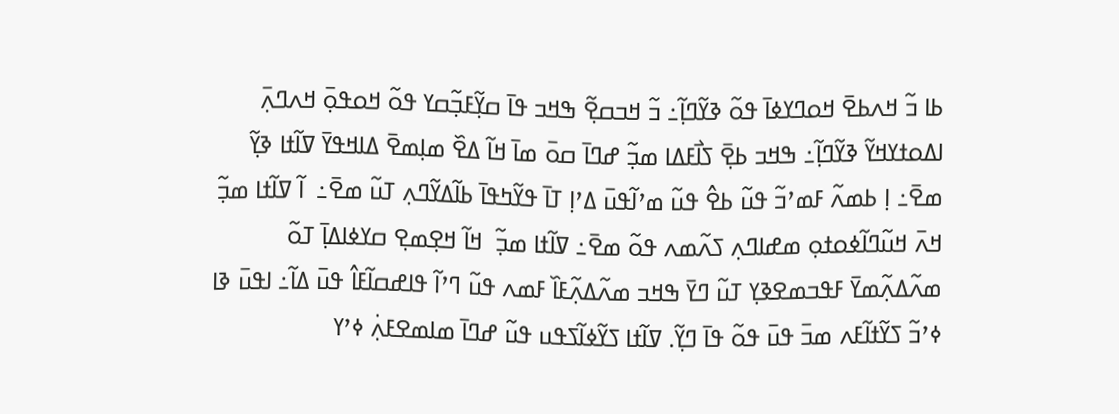ߕߊ ߏ߬ ߞߍߕߐ߫ ߞߋߣߌߦߊ߫ ߟߋ߬ ߢߌ߬ߣߊ߲߬߸ ߏ߬ ߞߏߛߐ߲߬ ߒߞߏ ߟߊ߫ ߛߌ߲߬ߓߏ߲߬ߛߌ ߟߋ߬ ߞߋߟߋ߲߫ ߞߍߣߍ߲߫ ߊߡߋߙߌߞߌ߬ ߢߌ߬ߣߊ߲߬߸ ߒߞߏ ߕߐ߲߫ ߖߊ߯ߓߡߊ ߘߏ߲߬ ߝߣߊ߫ ߛߋ߫ ߘߊ߫ ߞߊ߬ ߡߐ߰ ߘߊ߲ߘߐ߫ ߡߊߞߟߌ߫ ߜߊ߬ߙߊ ߢߌ߲߬ ߘߐ߫߸ ߊ߲ ߕߘߍ߬ ߓߘߴߏ߬ ߟߎ߬ ߕߐ߮ ߟߎ߬ ߘߴߊ߬ߟߎ߫ ߡߴߊ߲ ߠߊ߫ ߟߌ߬ߤߟߊ߫ ߕߊ߬ߡߌ߬ߣߍ߲ ߠߎ߬ ߘߐ߫߸  ߊ߬ ߜߊ߬ߙߊ ߘߏ߲߬ ߞߍ߫ ߞߎ߬ߣߊ߬ߦߋߙߋ߲ ߘߝߊߣߍ߲ ߖߍ߬ߘߍ ߟߋ߬ ߘߐ߫߸ ߜߊ߬ߙߊ ߘߏ߲߬  ߞߊ߬ ߞߐ߲ߘߐ߲ ߛߌߦߊߡߊ߲߫ ߠߋ߬ ߘߍ߬ߡߍ߲߬ߘߌ߫ ߓߟߏߘߐߢߌ߲ ߠߎ߬ ߣߌ߫ ߒߞߏ ߘߍ߬ߡߍ߲߬ߓߊ߰ ߓߘߍ ߟߎ߬ ߣߴߊ߬ ߟߊߝߛߊ߬ߓߊ߮ ߟߎ߫ ߡߊ߬߸ ߊߟߎ߫ ߢߊ ߦߴߏ߬ ߖߌ߬ߙߊ߬ߓߍ ߘߏ߫ ߟߎ߫ ߟߋ߬ ߟߊ߫ ߣߌ߲߬. ߜߊ߬ߙߊ ߖߌ߬ߦߊ߬ߖߟߎ ߟߎ߬ ߝߣߊ߫ ߘߊߘߐߓߍ߲߭ ߦߴߌ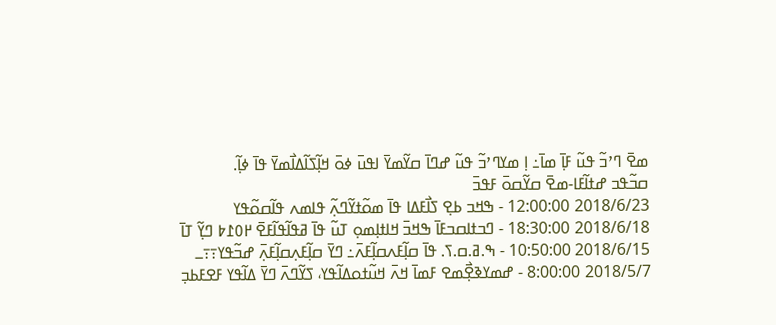ߘߐ߫ ߣߴߏ߬ ߟߎ߬ ߓߊ߲߫ ߘߊ߫߸ ߊ߲ ߘߌߣߴߏ߬ ߟߎ߬ ߝߣߊ߫ ߛߌ߬ߘߌ߫ ߊߟߎ߫ ߦߋ߫ ߞߊ߲߬ߖߊ߬ߡߊ߯ߘߌ߫ ߟߊ߫ ߦߊ߲߬.
ߛߏ߬ߟߏ ߝߙߊ߬ߓߊ-ߘߐ߫ ߛߌ߬ߛߋ߫ ߓߟߏ߫
2018/6/23 12:00:00 - ߒߞߏ ߕߐ߲ ߖߊ߯ߓߡߊ ߟߊ߫ ߘߋ߬ߙߌ߬ߣߍ߲߬ ߟߊߘߍ ߟߊ߬ߛߋ߬ߟߌ
2018/6/18 18:30:00 - ߣߏߙߊߛߏߓߊ߫ ߒߞߏ߫ ߞߊߙߊ߲ߘߋ߲ ߠߎ߬ ߟߊ߫ ߥߟߊ߬ߟߊ߬ߓߐ߫ ߂߀߁߈ ߣߌ߲߬ ߠߊ߫
2018/6/15 10:50:00 - ߒ.ߥ.ߛ.ߖ. ߟߊ߫ ߛߊ߲߬ߓߍߛߊ߲߬ߓߍ߫߸ ߣߌ߫ ߛߊ߲߬ߓߍ߲ߛߊ߲߬ߓߍ߲߫ ߝߏ߬ߟߌ߹߹ߺ
2018/5/7 8:00:00 - ߝߘߌߢߐ߲߯ߘߐ ߓߘߊ߫ ߞߍ߫ ߞߎ߬ߙߋߡߊ߬ߟߌ، ߖߌ߬ߣߍ߫ ߣߌ߫ ߡߊ߬ߟߌ ߓߐߓߕߏ߲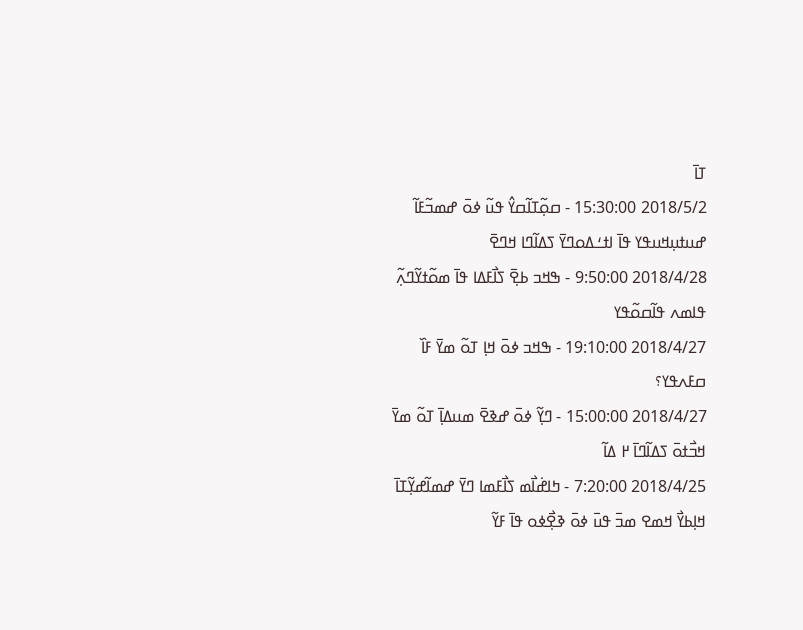ߠߊ߫
2018/5/2 15:30:00 - ߛߋ߲߬ߠߊ߬ߛߌ߮ ߟߎ߬ ߦߋ߫ ߝߘߏ߬ߓߊ߬ ߝߎߙߎ߲ߞߎߟߌ ߟߊ߫ ߊߙߑߡߋߣߌ߫ ߖߡߊ߬ߣߊ ߞߣߐ߫
2018/4/28 9:50:00 - ߒߞߏ ߕߐ߲߫ ߖߊ߯ߓߡߊ ߟߊ߫ ߘߋ߬ߙߌ߬ߣߍ߲߬ ߟߊߘߍ ߟߊ߬ߛߋ߬ߟߌ
2018/4/27 19:10:00 - ߒߞߏ ߦߋ߫ ߞߊ߲ ߠߋ߬ ߘߌ߫ ߓߊ߰ ߛߓߍߟߌ؟
2018/4/27 15:00:00 - ߣߌ߲߬ ߦߋ߫ ߝߢߐ߫ ߘߎߡߊ߲߫ ߠߋ߬ ߘߌ߫ ߞߏ߯ߙߋ߫ ߖߡߊ߬ߣߊ߫ ߂ ߡߊ߬
2018/4/25 7:20:00 - ߤߊߝ߭ߊ߯ߘ ߖߊ߯ߓߘߊ ߣߌ߫ ߝߘߊ߬ߝߌ߲߬ߠߊ߫ ߞߊ߲ߕߌ߯ ߞߘߐ ߘߏ߫ ߟߎ߫ ߦߋ߫ ߢߐ߲߯ߦߋ ߟߊ߫ ߓߌ߬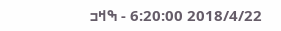2018/4/22 6:20:00 - ߒߞߏ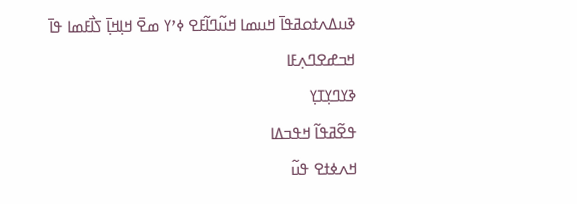ߢߎߡߍߙߋߥߟߊ߫ ߞߎߘߊ ߞߎ߬ߣߊ߬ߓߐ ߦߴߌ ߘߐ߫ ߞߊ߲ߞߊ߲߫ ߖߊ߯ߓߘߊ ߟߊ߫
ߞߏߝߐߣߍ߲ߓߊ
ߢߌߣߌ߲ߠߌ߲
ߟߐ߬ߥߟߊ߬ ߞߟߏߡߊ
ߞߍߦߙߐ ߟߎ߬